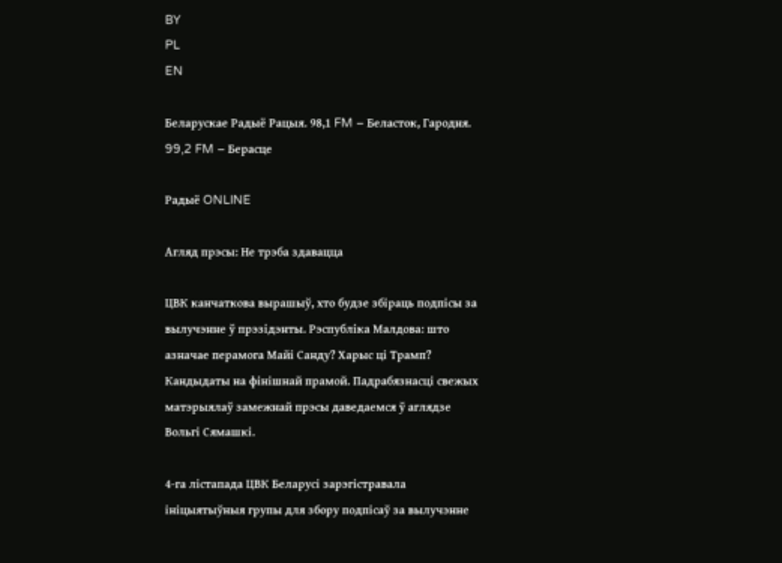BY
PL
EN

Беларускае Радыё Рацыя. 98,1 FM – Беласток, Гародня. 99,2 FM – Берасце

Радыё ONLINE

Агляд прэсы: Не трэба здавацца

ЦВК канчаткова вырашыў, хто будзе збіраць подпісы за вылучэнне ў прэзідэнты. Рэспубліка Малдова: што азначае перамога Майі Санду? Харыс ці Трамп? Кандыдаты на фінішнай прамой. Падрабязнасці свежых матэрыялаў замежнай прэсы даведаемся ў аглядзе Вольгі Сямашкі.

4-га лістапада ЦВК Беларусі зарэгістравала ініцыятыўныя групы для збору подпісаў за вылучэнне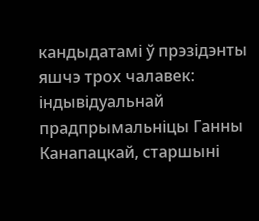кандыдатамі ў прэзідэнты яшчэ трох чалавек: індывідуальнай прадпрымальніцы Ганны Канапацкай, старшыні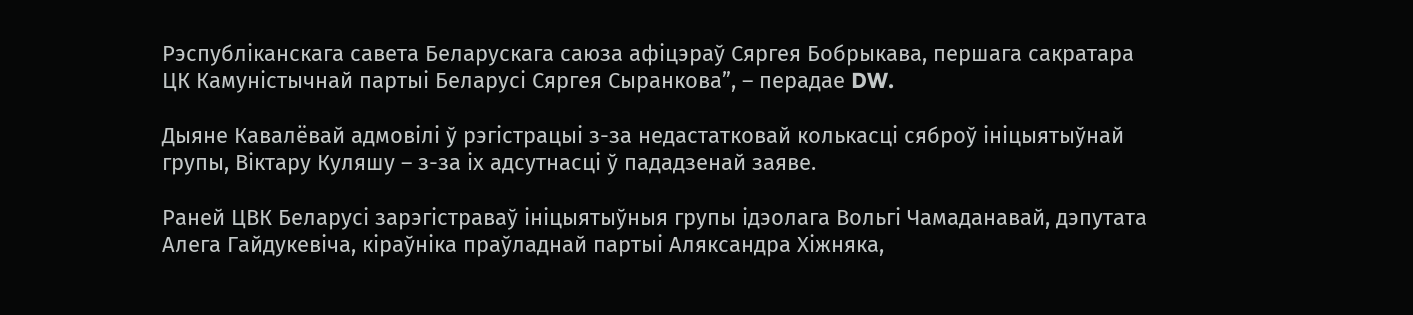Рэспубліканскага савета Беларускага саюза афіцэраў Сяргея Бобрыкава, першага сакратара ЦК Камуністычнай партыі Беларусі Сяргея Сыранкова”, – перадае DW.

Дыяне Кавалёвай адмовілі ў рэгістрацыі з-за недастатковай колькасці сяброў ініцыятыўнай групы, Віктару Куляшу – з-за іх адсутнасці ў пададзенай заяве.

Раней ЦВК Беларусі зарэгістраваў ініцыятыўныя групы ідэолага Вольгі Чамаданавай, дэпутата Алега Гайдукевіча, кіраўніка праўладнай партыі Аляксандра Хіжняка,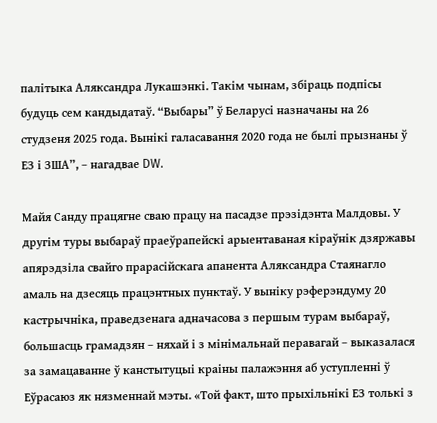палітыка Аляксандра Лукашэнкі. Такім чынам, збіраць подпісы будуць сем кандыдатаў. “Выбары” ў Беларусі назначаны на 26 студзеня 2025 года. Вынікі галасавання 2020 года не былі прызнаны ў ЕЗ і ЗША”, – нагадвае DW.

Майя Санду працягне сваю працу на пасадзе прэзідэнта Малдовы. У другім туры выбараў праеўрапейскі арыентаваная кіраўнік дзяржавы апярэдзіла свайго прарасійскага апанента Аляксандра Стаянагло амаль на дзесяць працэнтных пунктаў. У выніку рэферэндуму 20 кастрычніка, праведзенага адначасова з першым турам выбараў, большасць грамадзян – няхай і з мінімальнай перавагай – выказалася за замацаванне ў канстытуцыі краіны палажэння аб уступленні ў Еўрасаюз як нязменнай мэты. «Той факт, што прыхільнікі ЕЗ толькі з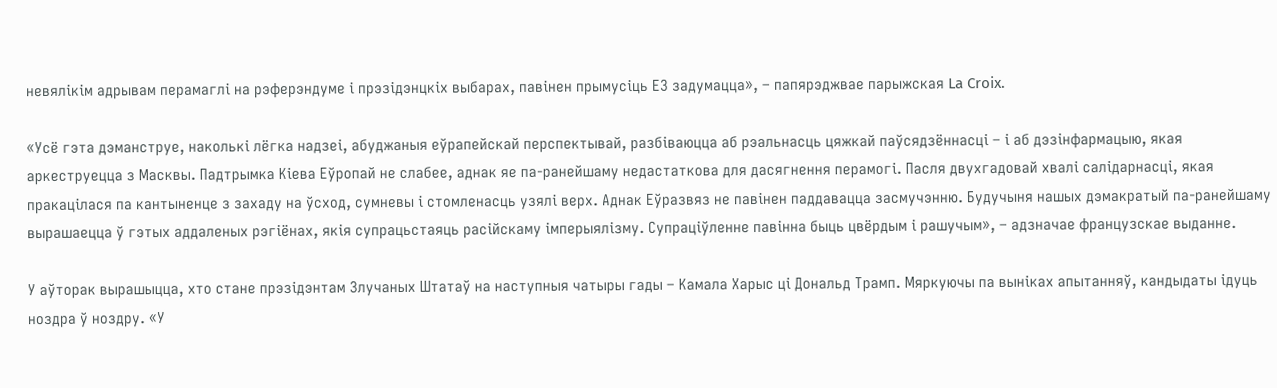невялікім адрывам перамаглі на рэферэндуме і прэзідэнцкіх выбарах, павінен прымусіць ЕЗ задумацца», – папярэджвае парыжская La Croix.

«Усё гэта дэманструе, наколькі лёгка надзеі, абуджаныя еўрапейскай перспектывай, разбіваюцца аб рэальнасць цяжкай паўсядзённасці – і аб дэзінфармацыю, якая аркеструецца з Масквы. Падтрымка Кіева Еўропай не слабее, аднак яе па-ранейшаму недастаткова для дасягнення перамогі. Пасля двухгадовай хвалі салідарнасці, якая пракацілася па кантыненце з захаду на ўсход, сумневы і стомленасць узялі верх. Аднак Еўразвяз не павінен паддавацца засмучэнню. Будучыня нашых дэмакратый па-ранейшаму вырашаецца ў гэтых аддаленых рэгіёнах, якія супрацьстаяць расійскаму імперыялізму. Супраціўленне павінна быць цвёрдым і рашучым», – адзначае французскае выданне.

У аўторак вырашыцца, хто стане прэзідэнтам Злучаных Штатаў на наступныя чатыры гады – Камала Харыс ці Дональд Трамп. Мяркуючы па выніках апытанняў, кандыдаты ідуць ноздра ў ноздру. «У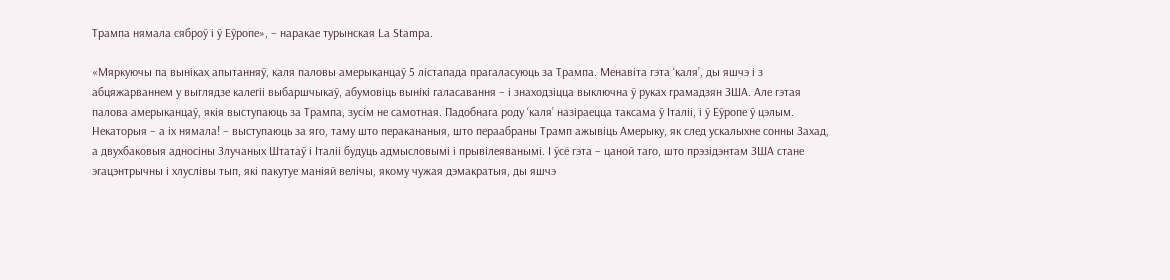Трампа нямала сяброў і ў Еўропе», – наракае турынская La Stampa.

«Мяркуючы па выніках апытанняў, каля паловы амерыканцаў 5 лістапада прагаласуюць за Трампa. Менавіта гэта ‘каля’, ды яшчэ і з абцяжарваннем у выглядзе калегіі выбаршчыкаў, абумовіць вынікі галасавання – і знаходзіцца выключна ў руках грамадзян ЗША. Але гэтая палова амерыканцаў, якія выступаюць за Трампa, зусім не самотная. Падобнага роду ‘каля’ назіраецца таксама ў Італіі, і ў Еўропе ў цэлым. Некаторыя – а іх нямала! – выступаюць за яго, таму што перакананыя, што пераабраны Трамп ажывіць Амерыку, як след ускалыхне сонны Захад, а двухбаковыя адносіны Злучаных Штатаў і Італіі будуць адмысловымі і прывілеяванымі. І ўсё гэта – цаной таго, што прэзідэнтам ЗША стане эгацэнтрычны і хлуслівы тып, які пакутуе маніяй велічы, якому чужая дэмакратыя, ды яшчэ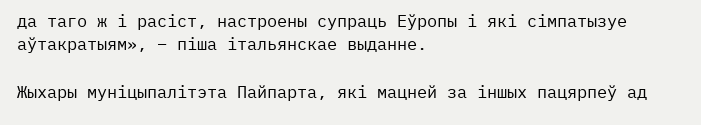да таго ж і расіст, настроены супраць Еўропы і які сімпатызуе аўтакратыям», – піша італьянскае выданне.

Жыхары муніцыпалітэта Пайпарта, які мацней за іншых пацярпеў ад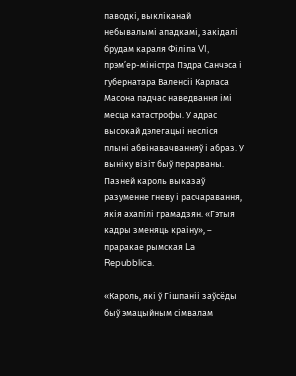паводкі, выкліканай небывалымі ападкамі, закідалі брудам караля Філіпа VI, прэм’ер-міністра Пэдра Санчэса і губернатара Валенсіі Карласа Масона падчас наведвання імі месца катастрофы. У адрас высокай дэлегацыі несліся плыні абвінавачванняў і абраз. У выніку візіт быў перарваны. Пазней кароль выказаў разуменне гневу і расчаравання, якія ахапілі грамадзян. «Гэтыя кадры зменяць краіну», – праракае рымская La Repubblica.

«Кароль, які ў Гішпаніі заўсёды быў эмацыйным сімвалам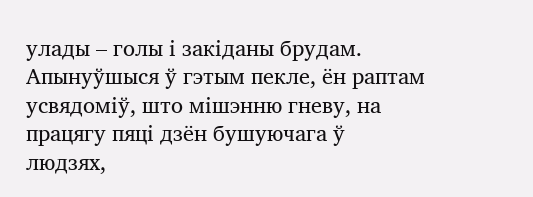улады – голы і закіданы брудам. Апынуўшыся ў гэтым пекле, ён раптам усвядоміў, што мішэнню гневу, на працягу пяці дзён бушуючага ў людзях,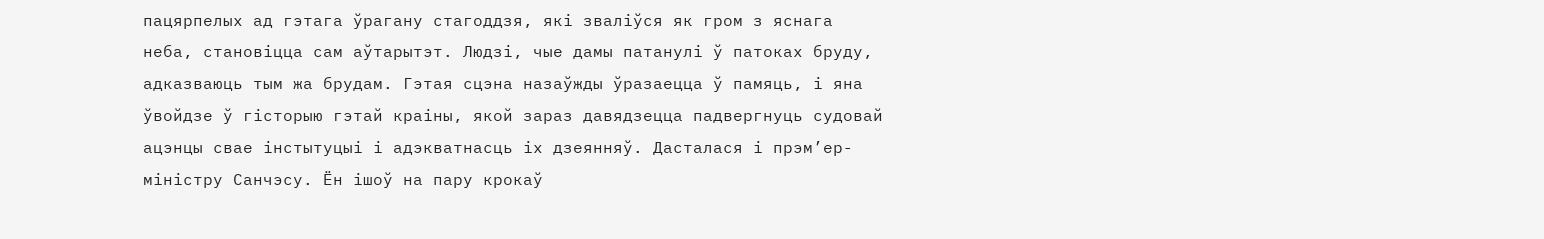пацярпелых ад гэтага ўрагану стагоддзя, які зваліўся як гром з яснага неба, становіцца сам аўтарытэт. Людзі, чые дамы патанулі ў патоках бруду, адказваюць тым жа брудам. Гэтая сцэна назаўжды ўразаецца ў памяць, і яна ўвойдзе ў гісторыю гэтай краіны, якой зараз давядзецца падвергнуць судовай ацэнцы свае інстытуцыі і адэкватнасць іх дзеянняў. Дасталася і прэм’ер-міністру Санчэсу. Ён ішоў на пару крокаў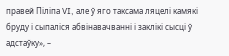правей Піліпа VI, але ў яго таксама ляцелі камякі бруду і сыпаліся абвінавачванні і заклікі сысці ў адстаўку», –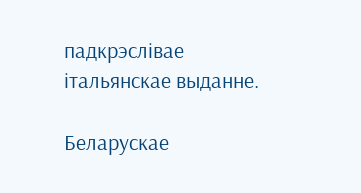падкрэслівае італьянскае выданне.

Беларускае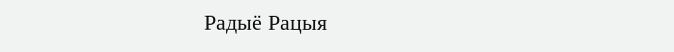Радыё Рацыя